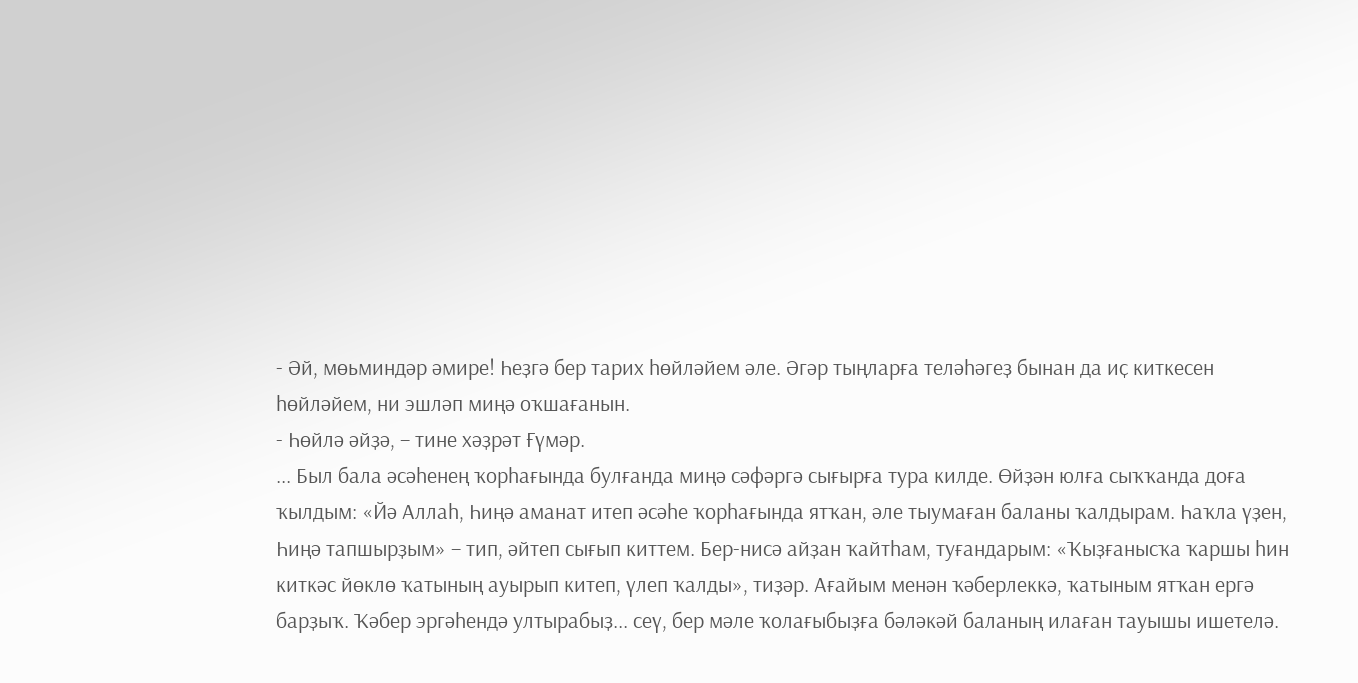- Әй, мөьминдәр әмире! Һеҙгә бер тарих һөйләйем әле. Әгәр тыңларға теләһәгеҙ бынан да иҫ киткесен һөйләйем, ни эшләп миңә оҡшағанын.
- Һөйлә әйҙә, – тине хәҙрәт Ғүмәр.
... Был бала әсәһенең ҡорһағында булғанда миңә сәфәргә сығырға тура килде. Өйҙән юлға сыҡҡанда доға ҡылдым: «Йә Аллаһ, Һиңә аманат итеп әсәһе ҡорһағында ятҡан, әле тыумаған баланы ҡалдырам. Һаҡла үҙен, Һиңә тапшырҙым» – тип, әйтеп сығып киттем. Бер-нисә айҙан ҡайтһам, туғандарым: «Ҡыҙғанысҡа ҡаршы һин киткәс йөклө ҡатының ауырып китеп, үлеп ҡалды», тиҙәр. Ағайым менән ҡәберлеккә, ҡатыным ятҡан ергә барҙыҡ. Ҡәбер эргәһендә ултырабыҙ... сеү, бер мәле ҡолағыбыҙға бәләкәй баланың илаған тауышы ишетелә.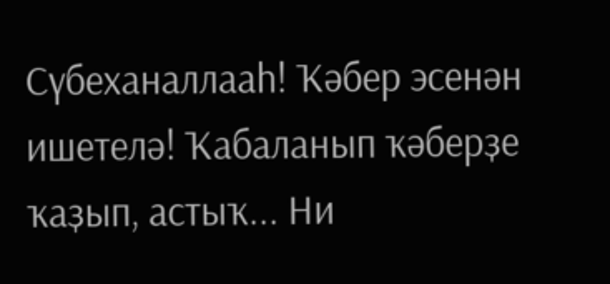Сүбеханаллааһ! Ҡәбер эсенән ишетелә! Ҡабаланып ҡәберҙе ҡаҙып, астыҡ... Ни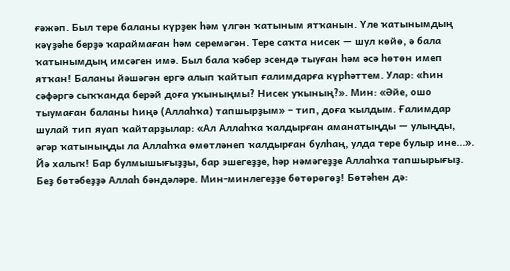ғәжәп. Был тере баланы күрҙек һәм үлгән ҡатыным ятҡанын. Үле ҡатынымдың кәүҙәһе берҙә ҡараймаған һәм серемәгән. Тере саҡта нисек — шул көйө, ә бала ҡатынымдың имсәген имә. Был бала ҡәбер эсендә тыуған һәм әсә һөтөн имеп ятҡан! Баланы йәшәгән ергә алып ҡайтып ғалимдарға күрһәттем. Улар: «Һин сәфәргә сыҡҡанда берәй доға уҡыныңмы? Нисек уҡының?». Мин: «Әйе, ошо тыумаған баланы Һиңә (Аллаһҡа) тапшырҙым» – тип, доға ҡылдым. Ғалимдар шулай тип яуап ҡайтарҙылар: «Ал Аллаһҡа ҡалдырған аманатыңды — улыңды, әгәр ҡатыныңды ла Аллаһҡа өмөтләнеп ҡалдырған булһаң, улда тере булыр ине...».
Йә халыҡ! Бар булмышығыҙҙы, бар эшегеҙҙе, һәр нәмәгеҙҙе Аллаһҡа тапшырығыҙ. Беҙ бөтәбеҙҙә Аллаһ бәндәләре. Мин-минлегеҙҙе бөтөрөгөҙ! Бөтәһен дә: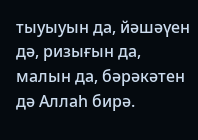тыуыуын да, йәшәүен дә, ризығын да, малын да, бәрәкәтен дә Аллаһ бирә.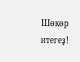Шөкөр итегеҙ!